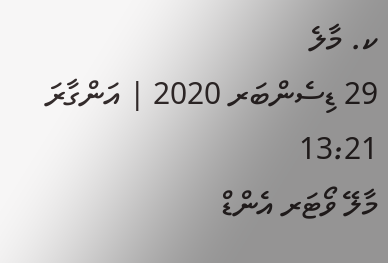ކ. މާލެ
29 ޑިސެންބަރ 2020 | އަންގާރަ 13:21
މާލޭ ވޯޓަރ އެންޑް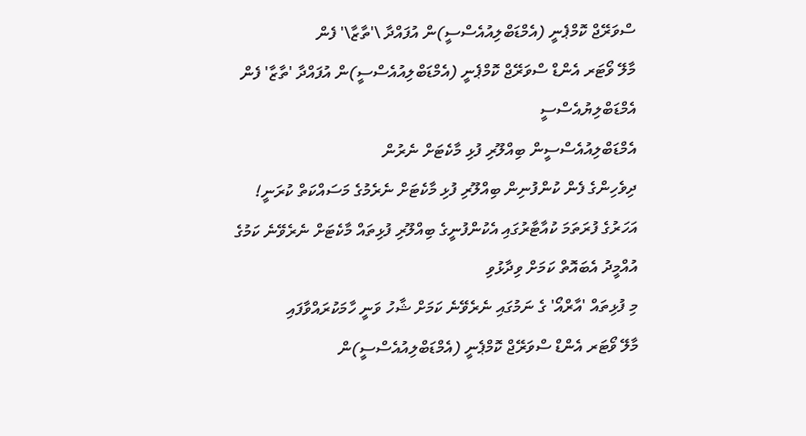ސްވަރޭޖް ކޮމްޕެނީ (އެމްޑަބްލިއުއެސްސީ)ން އުފައްދާ \'ތާޒާ\' ފެން
މާލޭ ވޯޓަރ އެންޑް ސްވަރޭޖް ކޮމްޕެނީ (އެމްޑަބްލިއުއެސްސީ)ން އުފައްދާ 'ތާޒާ' ފެން
އެމްޑަބްލިޔުއެސްސީ
އެމްޑަބްލިއުއެސްސީން ބިއްލޫރި ފުޅި މާކެޓަށް ނެރުން
ދިވެހިންގެ ފެން ކުންފުނިން ބިއްލޫރި ފުޅި މާކެޓަށް ނެރެމުގެ މަސައްކަތް ކުރަނީ!
އަހަރުގެ ފުރަތަމަ ކުއާޓާރުގައި އެކުންފުނީގެ ބިއްލޫރި ފުޅިތައް މާކެޓަށް ނެރެވޭނެ ކަމުގެ އުއްމީދު އެބައޮތް ކަމަށް ވިދާޅުވި
މި ފުޅިތައް 'އާރްއޯ' ގެ ނަމުގައި ނެރެވޭނެ ކަމަށް ޝާހު ވަނީ ހާމަކުރައްވާފައި
މާލޭ ވޯޓަރ އެންޑް ސްވަރޭޖް ކޮމްޕެނީ (އެމްޑަބްލިއުއެސްސީ)ން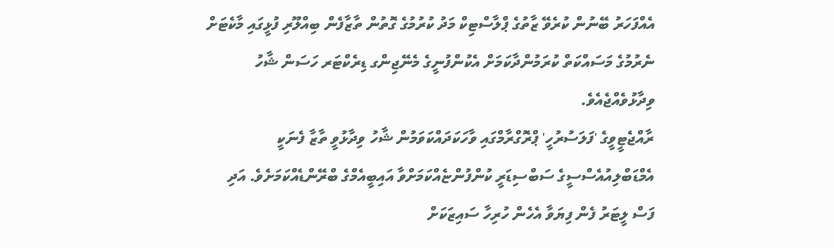އެއްފަހަރު ބޭނުން ކުރެވޭ ޒާތުގެ ޕްލާސްޓިކް މަދު ކުރުމުގެ ގޮތުން ތާޒާފެން ބިއްލޫރި ފުޅީގައި މާކެޓަށް ނެރުމުގެ މަސައްކަތް ކުރަމުންދާކަމަށް އެކުންފުނީގެ މެނޭޖިންގ ޑިރެކްޓަރ ހަސަން ޝާހު ވިދާޅުވެއްޖެއެވެ.
ރާއްޖެޓީވީގެ 'ފަލަސުރުހީ' ޕްރޮގްރާމްގައި ވާހަކަދައްކަވަމުން ޝާހު ވިދާޅުވީ ތާޒާ ފެނަކީ އެމްޑަބްލިއުއެސްސީގެ ސަބްސިޑަރީ ކުންފުންޏެއްކަމަށްވާ އައިބީއެމްގެ ބްރޭންޑެއްކަމަށެވެ. އަދި ފަސް ލީޓަރު ފެން ފިޔަވާ އެހެން ހުރިހާ ސައިޒަކަށް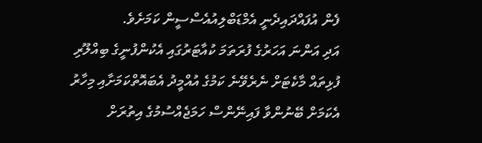ފެން އުފައްދައިދެނީ އެމްޑަބްލިއުއެސްސީން ކަމަށެވެ.
އަދި އަންނަ އަހަރުގެ ފުރަތަމަ ކުއާޓަރުގައި އެކުންފުނީގެ ބިއްލޫރި ފުޅިތައް މާކެޓަށް ނެރެވޭނެ ކަމުގެ އުއްމީދު އެބައޮތްކަމަށާއި މިހާރު އެކަމަށް ބޭނުންވާ ފައިނޭންސް ހަމަޖެއްސުމުގެ އިތުރަށް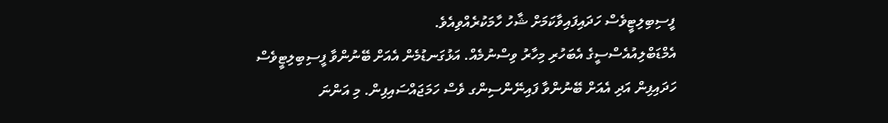ފީސިބިލިޓީވެސް ހަދައިފައިވާކަމަށް ޝާހު ހާމަކުރެއްވިއެވެ.
އެމްޑަބްލިއުއެސްސީގެ އެބަހުރި މިހާރު ވިސްނުމެއް. އަޅުގަނޑުމެން އެއަށް ބޭނުންވާ ފީސިބިލިޓީވެސް ހަދައިފިން އަދި އެއަށް ބޭނުންވާ ފައިނޭންސިންގ ވެސް ހަމަޖައްސައިފިން. މި އަންނަ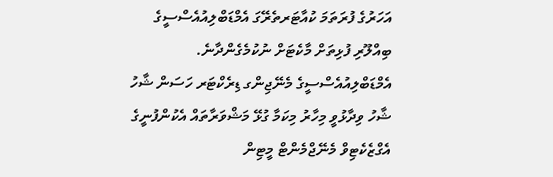އަހަރުގެ ފުރަތަމަ ކުއާޓަރތެރޭގަ އެމްޑަބްލިއުއެސްސީގެ ބިއްލޫރި ފުޅިތަށް މާކެޓަށް ނުކުމެގެންދާނެ.
އެމްޑަބްލިއުއެސްސީގެ މެނޭޖިންގ ޑިރެކްޓަރ ހަސަން ޝާހު
ޝާހު ވިދާޅުވީ މިހާރު މިކަމާ ގުޅޭ މަޝްވަރާތައް އެކުންފުނީގެ އެގްޒެކެޓިވް މެނޭޖްމެންޓް މީޓިން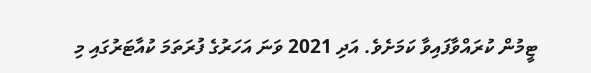ޓީމުން ކުރައްވާފައިވާ ކަމަށެވެ. އަދި 2021 ވަނަ އަހަރުގެ ފުރަތަމަ ކުއާޓަރުގައި މި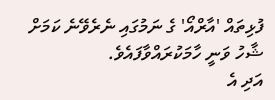ފުޅިތައް 'އާރްއޯ' ގެ ނަމުގައި ނެރެވޭނެ ކަމަށް ޝާހު ވަނީ ހާމަކުރައްވާފައެވެ.
އަދި އެ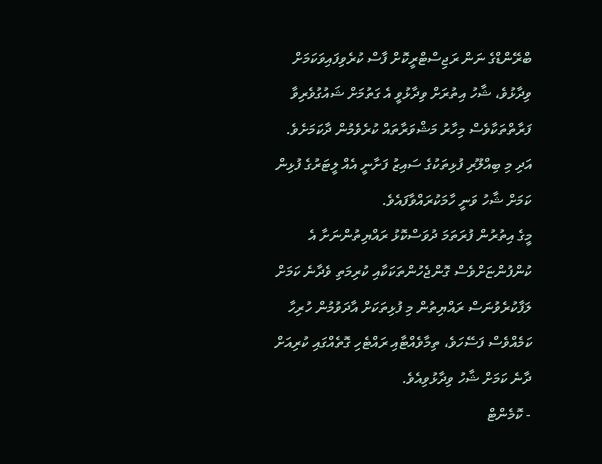ބްރޭންޑްގެ ނަން ރަޖިސްޓްރީކޮށް ފާސް ކުރެވިފައިވަކަމަށް ވިދާޅުވެ، ޝާހު އިތުރަށް ވިދާޅުވީ އެ ގަތުމަށް ޝައުގުވެރިވާ ފަރާތްތަކާވެސް މިހާރު މަޝްވަރާތައް ކުރެވެމުން ދާކަމަށެވެ.
އަދި މި ބިއްލޫރި ފުޅިތަކުގެ ސައިޒު ފަށާނީ އެއް ލީޓަރުގެ ފުޅިން ކަމަށް ޝާހު ވަނީ ހާމަކުރައްވާފައެވެ.
މީގެ އިތުރުން ފުރަތަމަ ދުވަސްކޮޅު ރައްޔިތުންނަށާ އެ ކުންފުންޏަށްވެސް ގޮންޖެހުންތަކަކާއި ކުރިމަތި ވެދާނެ ކަމަށް ލަފާކުރެވުނަސް ރައްޔިތުން މި ފުޅިތަކަށް އާދަވުމުން ހުރިހާ ކަމެއްވެސް ފަސޭހަވެ، ތިމާވެއްޓާއި ރައްޓެހި ގޮތެއްގައި ކުރިއަށް ދާނެ ކަމަށް ޝާހު ވިދާޅުވިއެވެ.
- ކޮމެންޓް